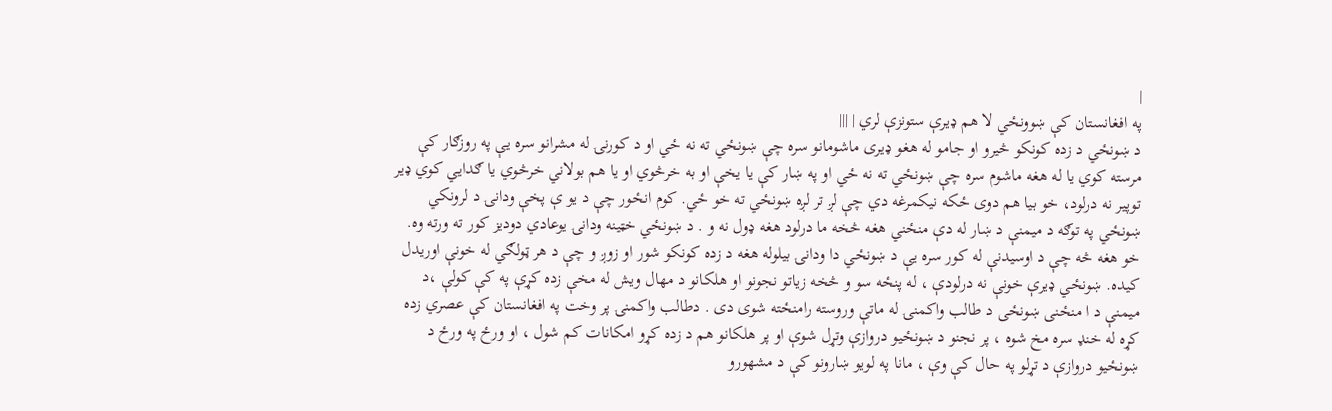|
په افغانستان کې ښوونځي لا هم ډيرې ستونزې لري | |||
د ښونځي د زده كونكو څيرو او جامو له هغو ډيرى ماشومانو سره چې ښونځي ته نه ځي او د كورنۍ له مشرانو سره يې په روزګار كې مرسته كوي يا له هغه ماشوم سره چې ښونځي ته نه ځي او په ښار كې يا يخې او به خرڅوي او يا هم بولاني خرڅوي يا ګدايي كوي ډير توپير نه درلود، خو بيا هم دوى ځكه نيكمرغه دي چې لږ تر لږه ښونځي ته خو ځي. كوم انځور چې د يو ې پخې ودانۍ د لرونكي ښونځي په توګه د ميمنې د ښار له دې منځني هغه څخه ما درلود هغه ډول نه و . د ښونځي خټينه ودانۍ يوعادي دوديز كور ته ورته وه. خو هغه څه چې د اوسيدنې له كور سره يې د ښونځي دا ودانۍ بيلوله هغه د زده كونكو شور او زوږ و چې د هر ټولګي له خونې اوريدل كيده. ښونځي ډيرې خونې نه درلودې ، له پنځه سو و څخه زياتو نجونو او هلكانو د مهال ويش له مخې زده كړې په كې كولې ،د ميمنې د ا منځنى ښونځى د طالب واكمنۍ له ماتې وروسته رامنځته شوى دى . دطالب واكمنۍ پر وخت په افغانستان كې عصري زده كړه له خنډ سره مخ شوه ، پر نجنو د ښونځيو دروازې وتړل شوې او پر هلكانو هم د زده كړو امكانات كم شول ، او ورځ په ورځ د ښونځيو دروازې د تړلو په حال كې وې ، مانا په لويو ښارونو كې د مشهورو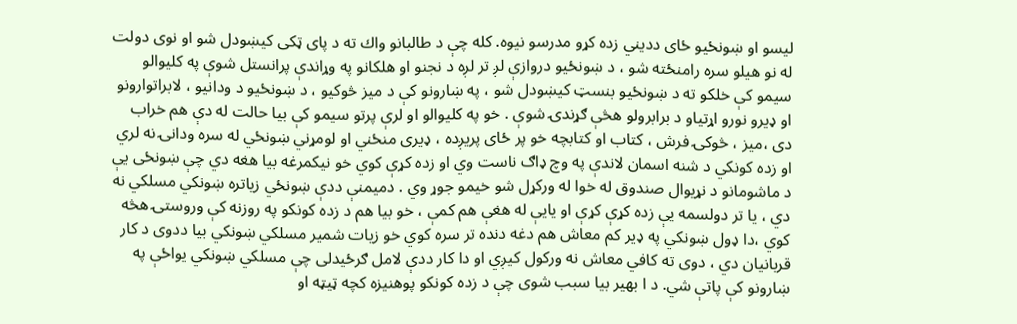ليسو او ښونځيو ځاى دديني زده كړو مدرسو نيوه. كله چې د طالبانو واك ته د پاى ټكى كيښودل شو او نوى دولت له نو هيلو سره رامنځته شو ، د ښونځيو دروازې لږ تر لږه د نجنو او هلكانو په وړاندې پرانستل شوې په كليوالو سيمو كې خلكو ته د ښونځيو بنسټ كيښودل شو ، په ښارونو كې د ميز څوكيو ، د ښونځيو د ودانيو ، لابراتوارونو او ډيرو نورو اړتياو د برابرولو هڅې ګړندۍ شوې . خو په كليوالو او لرې پرتو سيمو كې بيا حالت له دې هم خراب دى ،ميز ، څوكۍ فرش ، كتاب او كتابچه خو پر ځاى پريږده ، ډيرى منځني او لومړني ښونځي له سره ودانۍ نه لري او زده كونكي د شنه اسمان لاندې په وچ ډاګ ناست وي او زده كړې كوي خو نيكمرغه بيا هغه دي چې ښونځى يې د ماشومانو د نړيوال صندوق له خوا له وركړل شو خيمو جوړ وي . دميمنې ددې ښونځي زياتره ښونكي مسلكي نه دي ، يا تر دولسمه يې زده كړې كړې او يايې له هغې هم كمې ، خو بيا هم د زده كونكو په روزنه كې وروستۍ هڅه كوي ،دا ډول ښونكي په ډير كم معاش هم دغه دنده تر سره كوي خو زيات شمير مسلكي ښونكي بيا ددوى د كار قربانيان دي ، دوى ته كافي معاش نه وركول كيږي او دا كار ددې لامل ګرځيدلى چې مسلكي ښونكي يواځې په ښارونو كې پاتې شي. د ا بهير بيا سبب شوى چې د زده كونكو پوهنيزه كچه ټيټه او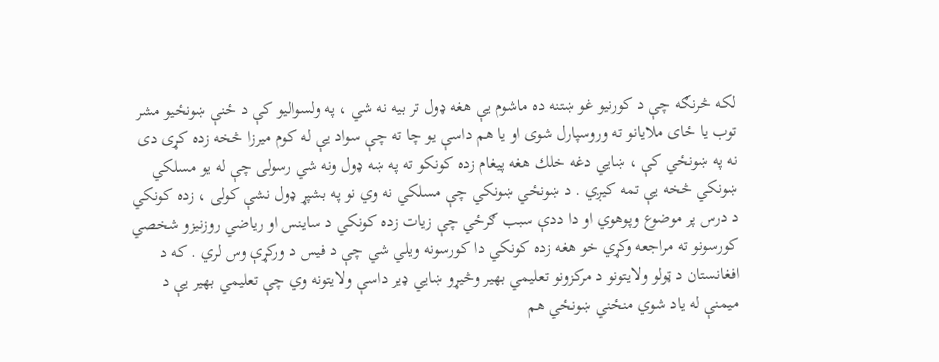لكه څرنګه چې د كورنيو غو ښتنه ده ماشوم يې هغه ډول تر بيه نه شي ، په ولسواليو كې د ځنې ښونځيو مشر توب يا ځاى ملايانو ته وروسپارل شوى او يا هم داسې يو چا ته چې سواد يې له كوم ميرزا څخه زده كړى دى نه په ښونځي كې ، ښايي دغه خلك هغه پيغام زده كونكو ته په ښه ډول ونه شي رسولى چې له يو مسلكي ښونكي څخه يې تمه كيږي . د ښونځي ښونكي چې مسلكي نه وي نو په بشپړ ډول نشې كولى ، زده كونكي د درس پر موضوع وپوهوي او دا ددې سبب ګرځي چې زيات زده كونكي د ساينس او رياضي روزنيزو شخصي كورسونو ته مراجعه وكړي خو هغه زده كونكي دا كورسونه ويلي شي چې د فيس د وركړې وس لري . كه د افغانستان د ټولو ولايتونو د مركزونو تعليمي بهير وڅيړو ښايي ډير داسې ولايتونه وي چې تعليمي بهير يې د ميمنې له ياد شوي منځني ښونځي هم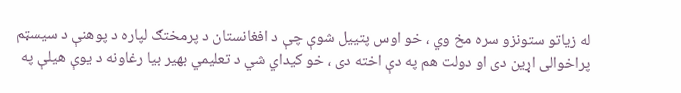له زياتو ستونزو سره مخ وي ، خو اوس پتييل شوې چې د افغانستان د پرمختګ لپاره د پوهنې د سيسټم پراخوالى اړين دى او دولت هم په دې اخته دى ، خو كيداي شي د تعليمي بهير بيا رغاونه د يوې هيلې په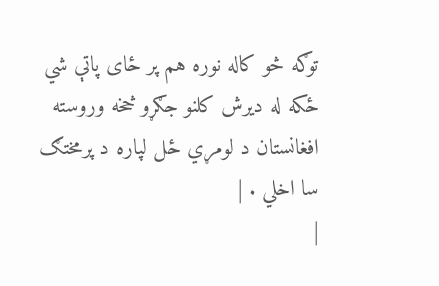توګه څو كاله نوره هم پر ځاى پاتې شي ځكه له ديرش كلنو جګړو څخه وروسته افغانستان د لومړي ځل لپاره د پرمختګ سا اخلي . |
|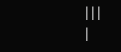|||
|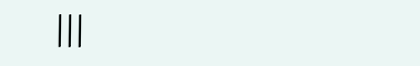|||